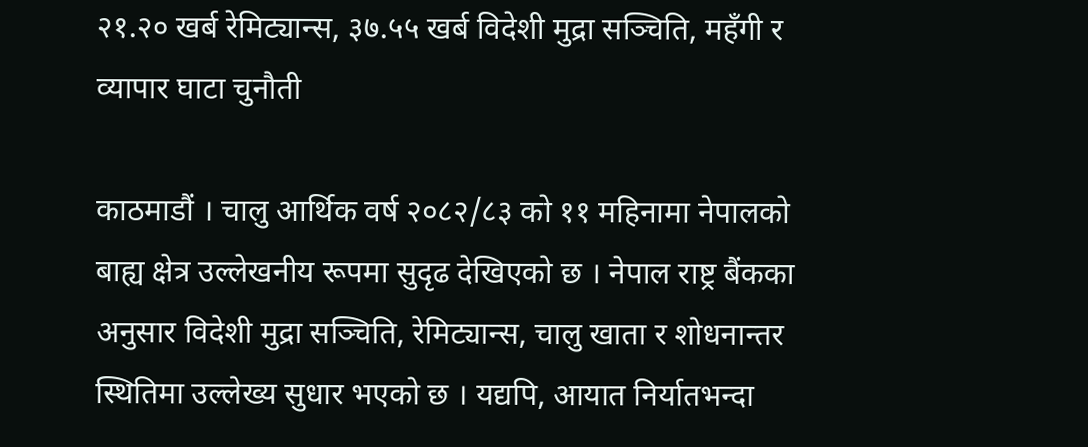२१.२० खर्ब रेमिट्यान्स, ३७.५५ खर्ब विदेशी मुद्रा सञ्चिति, महँगी र व्यापार घाटा चुनौती

काठमाडौं । चालु आर्थिक वर्ष २०८२/८३ को ११ महिनामा नेपालको बाह्य क्षेत्र उल्लेखनीय रूपमा सुदृढ देखिएको छ । नेपाल राष्ट्र बैंकका अनुसार विदेशी मुद्रा सञ्चिति, रेमिट्यान्स, चालु खाता र शोधनान्तर स्थितिमा उल्लेख्य सुधार भएको छ । यद्यपि, आयात निर्यातभन्दा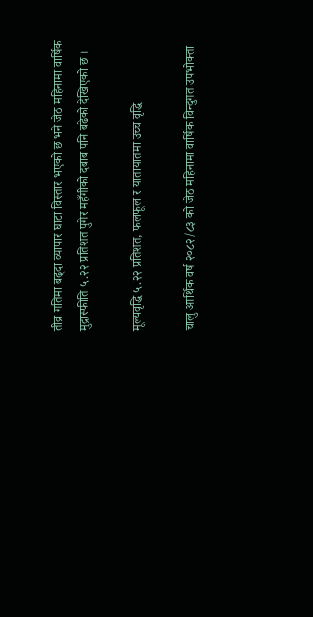तीव्र गतिमा बढ्दा व्यापार घाटा विस्तार भएको छ भने जेठ महिनामा वार्षिक मुद्रास्फीति ५.२२ प्रतिशत पुगेर महँगीको दबाब पनि बढेको देखिएको छ ।

मूल्यवृद्धि ५.२२ प्रतिशत, फलफूल र यातायातमा उच्च वृद्धि

चालु आर्थिक वर्ष २०८२/८३ को जेठ महिनामा वार्षिक विन्दुगत उपभोक्ता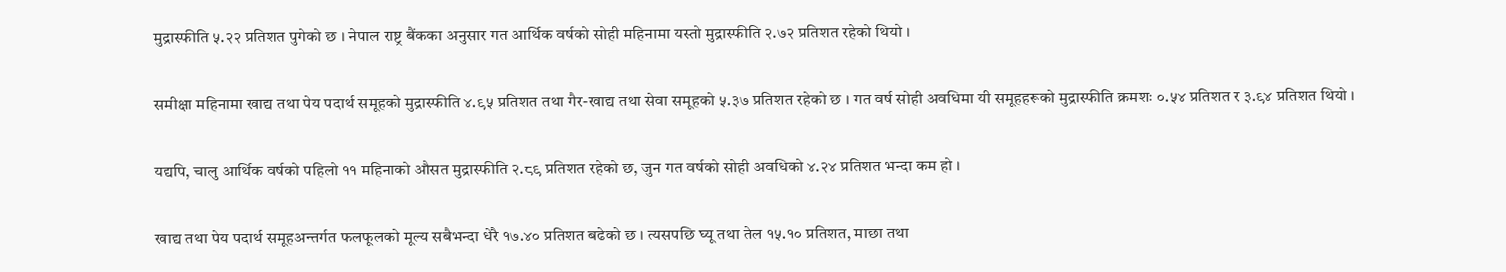मुद्रास्फीति ५.२२ प्रतिशत पुगेको छ । नेपाल राष्ट्र बैंकका अनुसार गत आर्थिक वर्षको सोही महिनामा यस्तो मुद्रास्फीति २.७२ प्रतिशत रहेको थियो ।

समीक्षा महिनामा खाद्य तथा पेय पदार्थ समूहको मुद्रास्फीति ४.९५ प्रतिशत तथा गैर-खाद्य तथा सेवा समूहको ५.३७ प्रतिशत रहेको छ । गत वर्ष सोही अवधिमा यी समूहहरूको मुद्रास्फीति क्रमशः ०.५४ प्रतिशत र ३.९४ प्रतिशत थियो ।

यद्यपि, चालु आर्थिक वर्षको पहिलो ११ महिनाको औसत मुद्रास्फीति २.८९ प्रतिशत रहेको छ, जुन गत वर्षको सोही अवधिको ४.२४ प्रतिशत भन्दा कम हो ।

खाद्य तथा पेय पदार्थ समूहअन्तर्गत फलफूलको मूल्य सबैभन्दा धेरै १७.४० प्रतिशत बढेको छ । त्यसपछि घ्यू तथा तेल १५.१० प्रतिशत, माछा तथा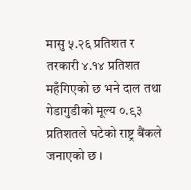मासु ५.२६ प्रतिशत र तरकारी ४.१४ प्रतिशत महँगिएको छ भने दाल तथा गेडागुडीको मूल्य ०.९३ प्रतिशतले घटेको राष्ट्र बैंकले जनाएको छ ।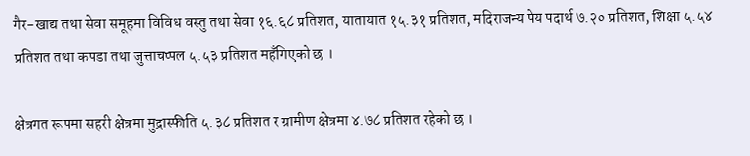गैर-खाद्य तथा सेवा समूहमा विविध वस्तु तथा सेवा १६.६८ प्रतिशत, यातायात १५.३१ प्रतिशत, मदिराजन्य पेय पदार्थ ७.२० प्रतिशत, शिक्षा ५.५४ प्रतिशत तथा कपडा तथा जुत्ताचप्पल ५.५३ प्रतिशत महँगिएको छ ।

क्षेत्रगत रूपमा सहरी क्षेत्रमा मुद्रास्फीति ५.३८ प्रतिशत र ग्रामीण क्षेत्रमा ४.७८ प्रतिशत रहेको छ ।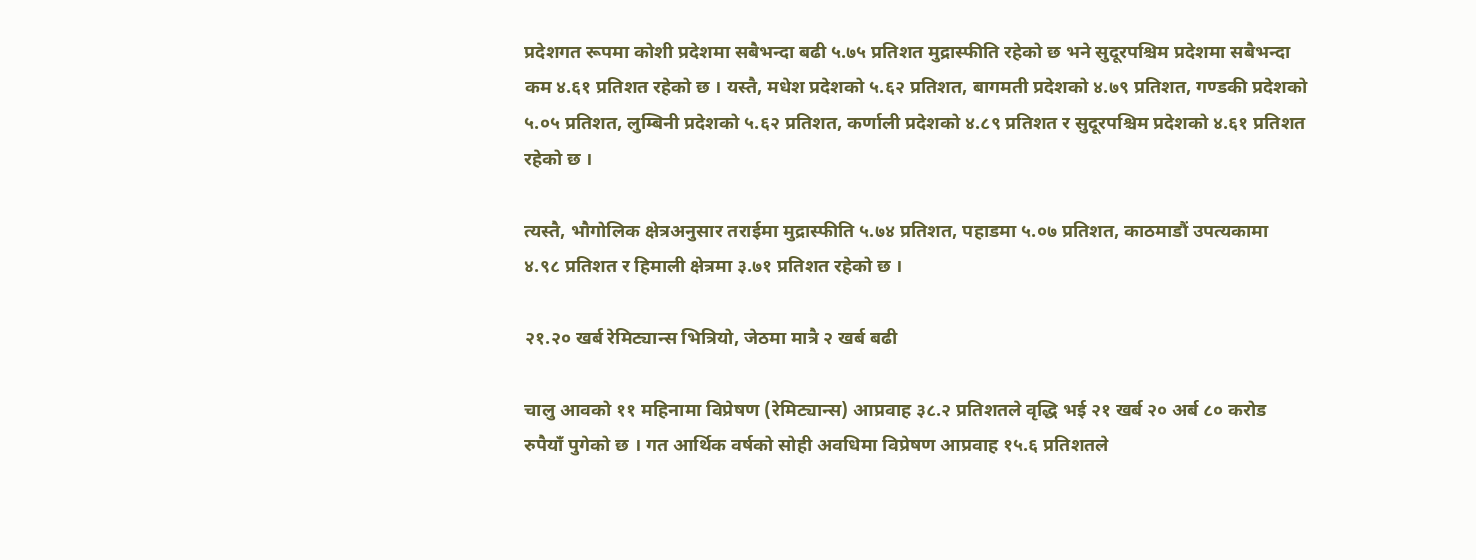प्रदेशगत रूपमा कोशी प्रदेशमा सबैभन्दा बढी ५.७५ प्रतिशत मुद्रास्फीति रहेको छ भने सुदूरपश्चिम प्रदेशमा सबैभन्दा कम ४.६१ प्रतिशत रहेको छ । यस्तै, मधेश प्रदेशको ५.६२ प्रतिशत, बागमती प्रदेशको ४.७९ प्रतिशत, गण्डकी प्रदेशको ५.०५ प्रतिशत, लुम्बिनी प्रदेशको ५.६२ प्रतिशत, कर्णाली प्रदेशको ४.८९ प्रतिशत र सुदूरपश्चिम प्रदेशको ४.६१ प्रतिशत रहेको छ ।

त्यस्तै, भौगोलिक क्षेत्रअनुसार तराईमा मुद्रास्फीति ५.७४ प्रतिशत, पहाडमा ५.०७ प्रतिशत, काठमाडौं उपत्यकामा ४.९८ प्रतिशत र हिमाली क्षेत्रमा ३.७१ प्रतिशत रहेको छ ।

२१.२० खर्ब रेमिट्यान्स भित्रियो, जेठमा मात्रै २ खर्ब बढी

चालु आवको ११ महिनामा विप्रेषण (रेमिट्यान्स) आप्रवाह ३८.२ प्रतिशतले वृद्धि भई २१ खर्ब २० अर्ब ८० करोड रुपैयाँ पुगेको छ । गत आर्थिक वर्षको सोही अवधिमा विप्रेषण आप्रवाह १५.६ प्रतिशतले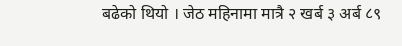बढेको थियो । जेठ महिनामा मात्रै २ खर्ब ३ अर्ब ८९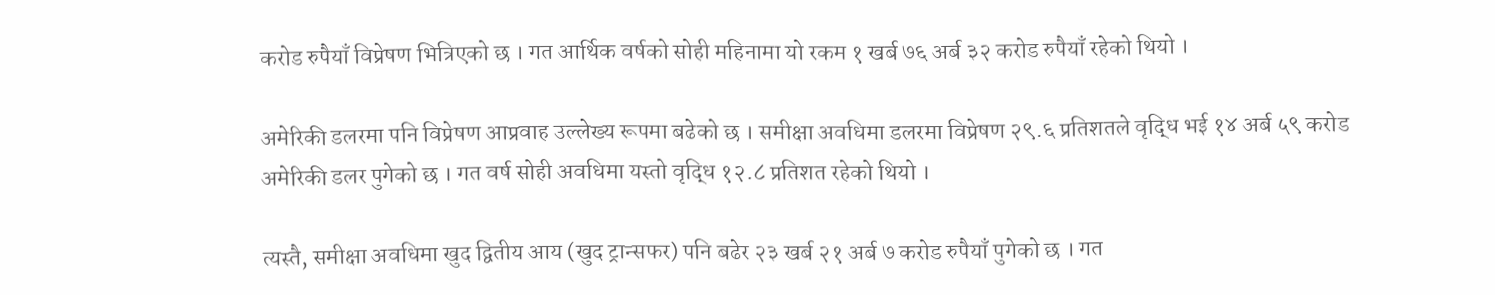करोड रुपैयाँ विप्रेषण भित्रिएको छ । गत आर्थिक वर्षको सोही महिनामा यो रकम १ खर्ब ७६ अर्ब ३२ करोड रुपैयाँ रहेको थियो ।

अमेरिकी डलरमा पनि विप्रेषण आप्रवाह उल्लेख्य रूपमा बढेको छ । समीक्षा अवधिमा डलरमा विप्रेषण २९.६ प्रतिशतले वृद्धि भई १४ अर्ब ५९ करोड अमेरिकी डलर पुगेको छ । गत वर्ष सोही अवधिमा यस्तो वृद्धि १२.८ प्रतिशत रहेको थियो ।

त्यस्तै, समीक्षा अवधिमा खुद द्वितीय आय (खुद ट्रान्सफर) पनि बढेर २३ खर्ब २१ अर्ब ७ करोड रुपैयाँ पुगेको छ । गत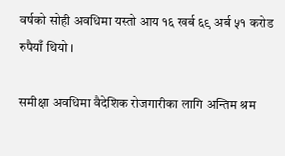वर्षको सोही अवधिमा यस्तो आय १६ खर्ब ६९ अर्ब ५१ करोड रुपैयाँ थियो ।

समीक्षा अवधिमा वैदेशिक रोजगारीका लागि अन्तिम श्रम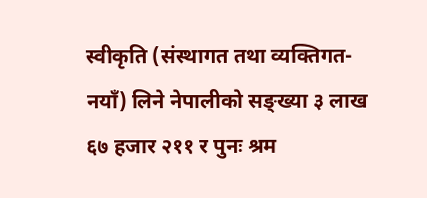स्वीकृति (संस्थागत तथा व्यक्तिगत-नयाँ) लिने नेपालीको सङ्ख्या ३ लाख ६७ हजार २११ र पुनः श्रम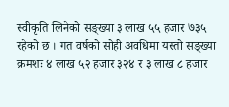स्वीकृति लिनेको सङ्ख्या ३ लाख ५५ हजार ७३५ रहेको छ । गत वर्षको सोही अवधिमा यस्तो सङ्ख्या क्रमशः ४ लाख ५२ हजार ३२४ र ३ लाख ८ हजार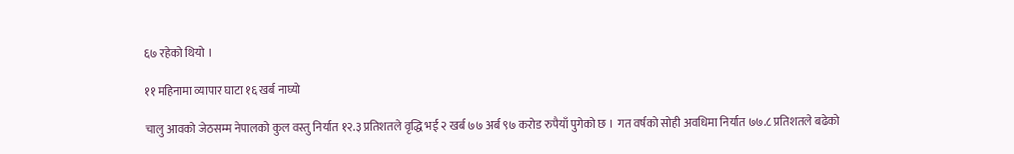६७ रहेको थियो ।

११ महिनामा व्यापार घाटा १६ खर्ब नाघ्यो

चालु आवको जेठसम्म नेपालको कुल वस्तु निर्यात १२.३ प्रतिशतले वृद्धि भई २ खर्ब ७७ अर्ब ९७ करोड रुपैयाँ पुगेको छ । गत वर्षको सोही अवधिमा निर्यात ७७.८ प्रतिशतले बढेको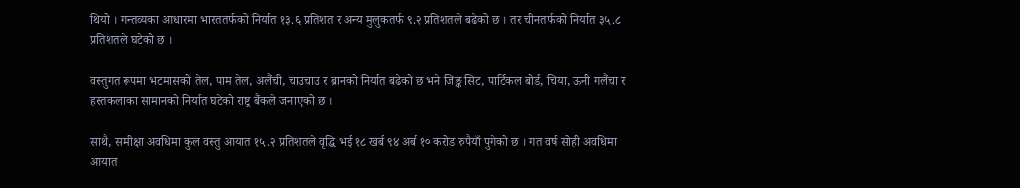थियो । गन्तव्यका आधारमा भारततर्फको निर्यात १३.६ प्रतिशत र अन्य मुलुकतर्फ ९.२ प्रतिशतले बढेको छ । तर चीनतर्फको निर्यात ३५.८ प्रतिशतले घटेको छ ।

वस्तुगत रूपमा भटमासको तेल, पाम तेल, अलैंची, चाउचाउ र ब्रानको निर्यात बढेको छ भने जिङ्क सिट, पार्टिकल बोर्ड, चिया, ऊनी गलैंचा र हस्तकलाका सामानको निर्यात घटेको राष्ट्र बैंकले जनाएको छ ।

साथै, समीक्षा अवधिमा कुल वस्तु आयात १५.२ प्रतिशतले वृद्धि भई १८ खर्ब ९४ अर्ब १० करोड रुपैयाँ पुगेको छ । गत वर्ष सोही अवधिमा आयात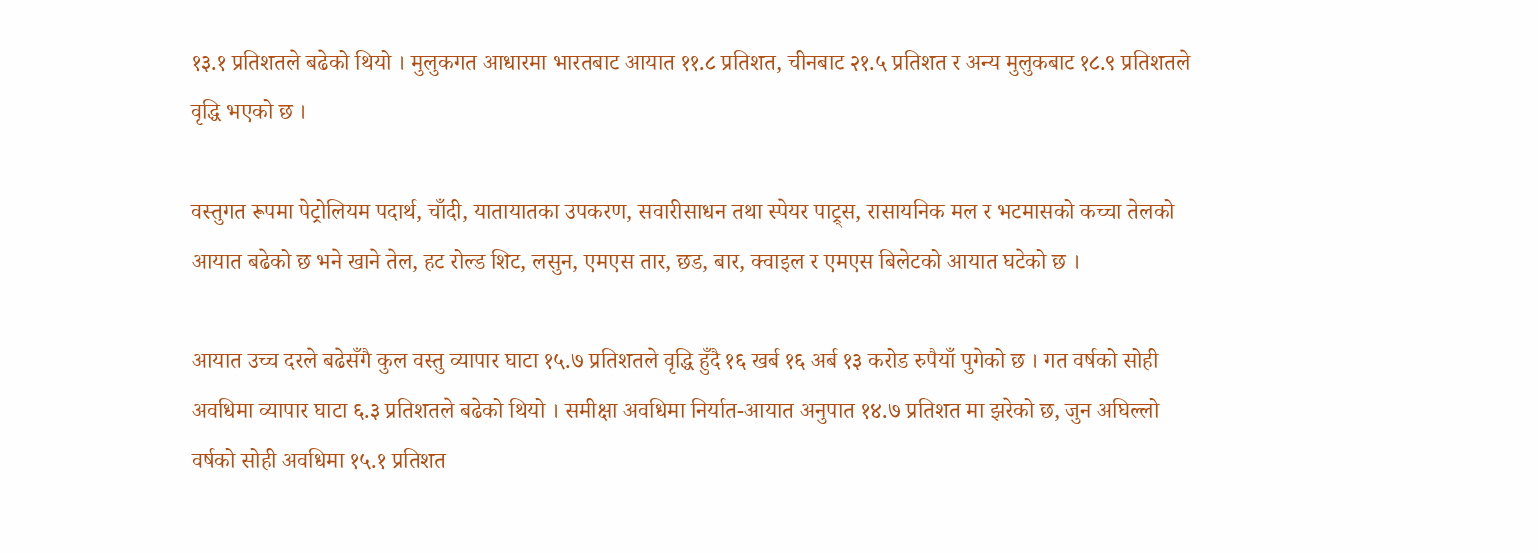१३.१ प्रतिशतले बढेको थियो । मुलुकगत आधारमा भारतबाट आयात ११.८ प्रतिशत, चीनबाट २१.५ प्रतिशत र अन्य मुलुकबाट १८.९ प्रतिशतले वृद्धि भएको छ ।

वस्तुगत रूपमा पेट्रोलियम पदार्थ, चाँदी, यातायातका उपकरण, सवारीसाधन तथा स्पेयर पाट्र्स, रासायनिक मल र भटमासको कच्चा तेलको आयात बढेको छ भने खाने तेल, हट रोल्ड शिट, लसुन, एमएस तार, छड, बार, क्वाइल र एमएस बिलेटको आयात घटेको छ ।

आयात उच्च दरले बढेसँगै कुल वस्तु व्यापार घाटा १५.७ प्रतिशतले वृद्धि हुँदै १६ खर्ब १६ अर्ब १३ करोड रुपैयाँ पुगेको छ । गत वर्षको सोही अवधिमा व्यापार घाटा ६.३ प्रतिशतले बढेको थियो । समीक्षा अवधिमा निर्यात-आयात अनुपात १४.७ प्रतिशत मा झरेको छ, जुन अघिल्लो वर्षको सोही अवधिमा १५.१ प्रतिशत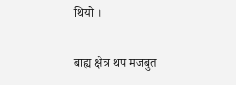थियो ।

बाह्य क्षेत्र थप मजबुत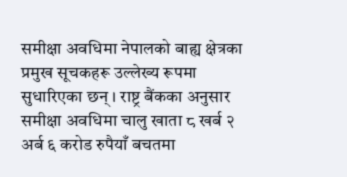समीक्षा अवधिमा नेपालको बाह्य क्षेत्रका प्रमुख सूचकहरू उल्लेख्य रूपमा सुधारिएका छन् । राष्ट्र बैंकका अनुसार समीक्षा अवधिमा चालु खाता ८ खर्ब २ अर्ब ६ करोड रुपैयाँ बचतमा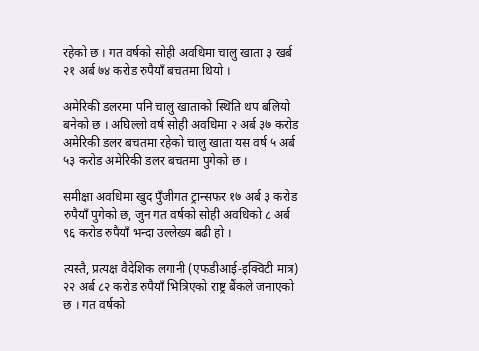रहेको छ । गत वर्षको सोही अवधिमा चालु खाता ३ खर्ब २१ अर्ब ७४ करोड रुपैयाँ बचतमा थियो ।

अमेरिकी डलरमा पनि चालु खाताको स्थिति थप बलियो बनेको छ । अघिल्लो वर्ष सोही अवधिमा २ अर्ब ३७ करोड अमेरिकी डलर बचतमा रहेको चालु खाता यस वर्ष ५ अर्ब ५३ करोड अमेरिकी डलर बचतमा पुगेको छ ।

समीक्षा अवधिमा खुद पुँजीगत ट्रान्सफर १७ अर्ब ३ करोड रुपैयाँ पुगेको छ, जुन गत वर्षको सोही अवधिको ८ अर्ब ९६ करोड रुपैयाँ भन्दा उल्लेख्य बढी हो ।

त्यस्तै, प्रत्यक्ष वैदेशिक लगानी (एफडीआई-इक्विटी मात्र) २२ अर्ब ८२ करोड रुपैयाँ भित्रिएको राष्ट्र बैंकले जनाएको छ । गत वर्षको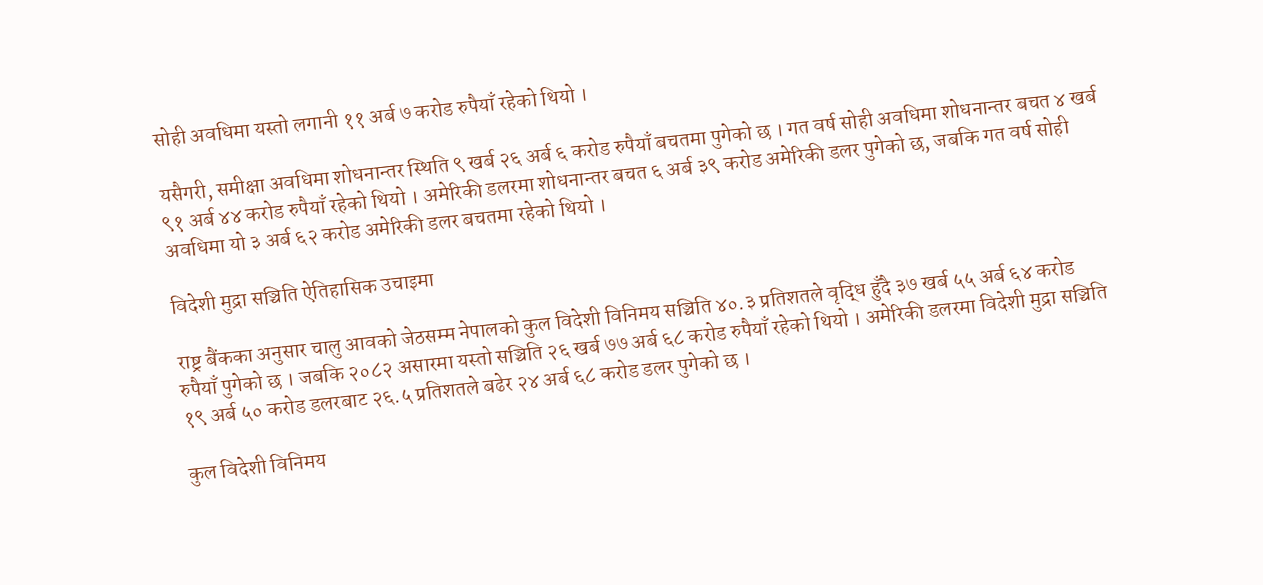सोही अवधिमा यस्तो लगानी ११ अर्ब ७ करोड रुपैयाँ रहेको थियो ।

यसैगरी, समीक्षा अवधिमा शोधनान्तर स्थिति ९ खर्ब २६ अर्ब ६ करोड रुपैयाँ बचतमा पुगेको छ । गत वर्ष सोही अवधिमा शोधनान्तर बचत ४ खर्ब ९१ अर्ब ४४ करोड रुपैयाँ रहेको थियो । अमेरिकी डलरमा शोधनान्तर बचत ६ अर्ब ३९ करोड अमेरिकी डलर पुगेको छ, जबकि गत वर्ष सोही अवधिमा यो ३ अर्ब ६२ करोड अमेरिकी डलर बचतमा रहेको थियो ।

विदेशी मुद्रा सञ्चिति ऐतिहासिक उचाइमा

राष्ट्र बैंकका अनुसार चालु आवको जेठसम्म नेपालको कुल विदेशी विनिमय सञ्चिति ४०.३ प्रतिशतले वृद्धि हुँदै ३७ खर्ब ५५ अर्ब ६४ करोड रुपैयाँ पुगेको छ । जबकि २०८२ असारमा यस्तो सञ्चिति २६ खर्ब ७७ अर्ब ६८ करोड रुपैयाँ रहेको थियो । अमेरिकी डलरमा विदेशी मुद्रा सञ्चिति १९ अर्ब ५० करोड डलरबाट २६.५ प्रतिशतले बढेर २४ अर्ब ६८ करोड डलर पुगेको छ ।

कुल विदेशी विनिमय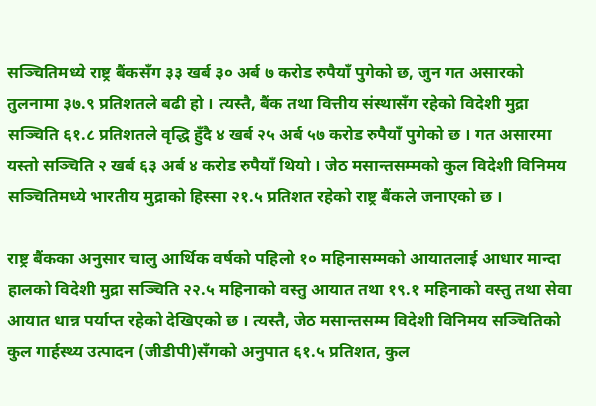सञ्चितिमध्ये राष्ट्र बैंकसँग ३३ खर्ब ३० अर्ब ७ करोड रुपैयाँ पुगेको छ, जुन गत असारको तुलनामा ३७.९ प्रतिशतले बढी हो । त्यस्तै, बैंक तथा वित्तीय संस्थासँग रहेको विदेशी मुद्रा सञ्चिति ६१.८ प्रतिशतले वृद्धि हुँदै ४ खर्ब २५ अर्ब ५७ करोड रुपैयाँ पुगेको छ । गत असारमा यस्तो सञ्चिति २ खर्ब ६३ अर्ब ४ करोड रुपैयाँ थियो । जेठ मसान्तसम्मको कुल विदेशी विनिमय सञ्चितिमध्ये भारतीय मुद्राको हिस्सा २१.५ प्रतिशत रहेको राष्ट्र बैंकले जनाएको छ ।

राष्ट्र बैंकका अनुसार चालु आर्थिक वर्षको पहिलो १० महिनासम्मको आयातलाई आधार मान्दा हालको विदेशी मुद्रा सञ्चिति २२.५ महिनाको वस्तु आयात तथा १९.१ महिनाको वस्तु तथा सेवा आयात धान्न पर्याप्त रहेको देखिएको छ । त्यस्तै, जेठ मसान्तसम्म विदेशी विनिमय सञ्चितिको कुल गार्हस्थ्य उत्पादन (जीडीपी)सँगको अनुपात ६१.५ प्रतिशत, कुल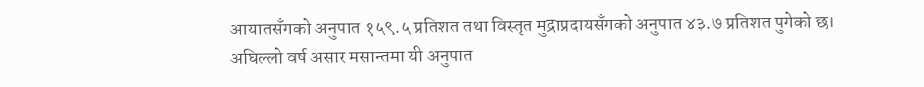आयातसँगको अनुपात १५९.५ प्रतिशत तथा विस्तृत मुद्राप्रदायसँगको अनुपात ४३.७ प्रतिशत पुगेको छ। अघिल्लो वर्ष असार मसान्तमा यी अनुपात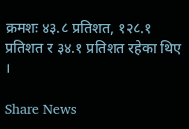क्रमशः ४३.८ प्रतिशत, १२८.१ प्रतिशत र ३४.१ प्रतिशत रहेका थिए ।

Share News